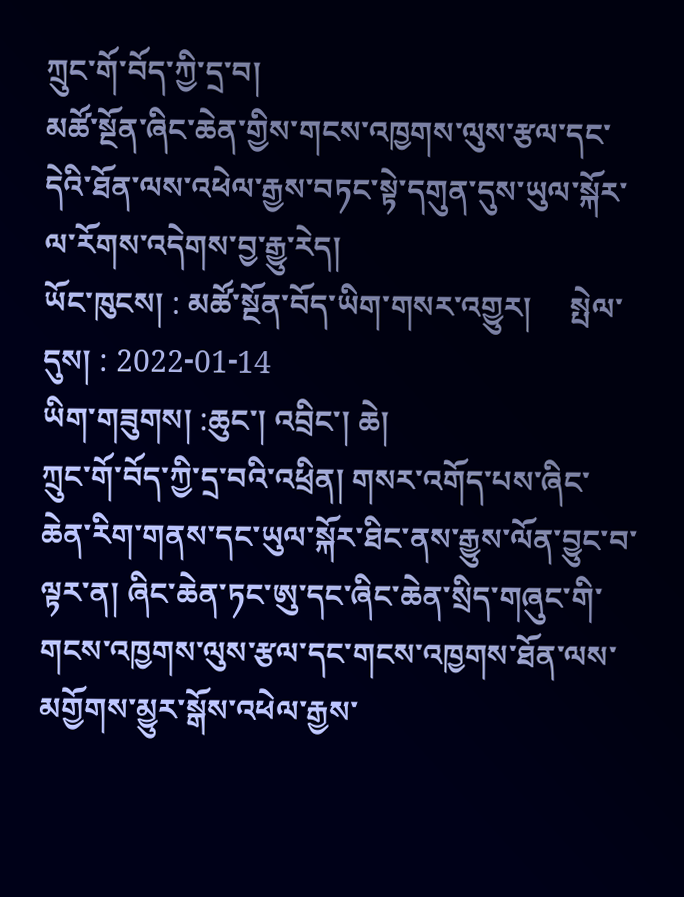ཀྲུང་གོ་བོད་ཀྱི་དྲ་བ།
མཚོ་སྔོན་ཞིང་ཆེན་གྱིས་གངས་འཁྱགས་ལུས་རྩལ་དང་དེའི་ཐོན་ལས་འཕེལ་རྒྱས་བཏང་སྟེ་དགུན་དུས་ཡུལ་སྐོར་ལ་རོགས་འདེགས་བྱ་རྒྱུ་རེད།
ཡོང་ཁུངས། : མཚོ་སྔོན་བོད་ཡིག་གསར་འགྱུར།     སྤེལ་དུས། : 2022-01-14
ཡིག་གཟུགས། :ཆུང་། འབྲིང་། ཆེ།
ཀྲུང་གོ་བོད་ཀྱི་དྲ་བའི་འཕྲིན། གསར་འགོད་པས་ཞིང་ཆེན་རིག་གནས་དང་ཡུལ་སྐོར་ཐིང་ནས་རྒྱུས་ལོན་བྱུང་བ་ལྟར་ན། ཞིང་ཆེན་ཏང་ཨུ་དང་ཞིང་ཆེན་སྲིད་གཞུང་གི་གངས་འཁྱགས་ལུས་རྩལ་དང་གངས་འཁྱགས་ཐོན་ལས་མགྱོགས་མྱུར་སྒོས་འཕེལ་རྒྱས་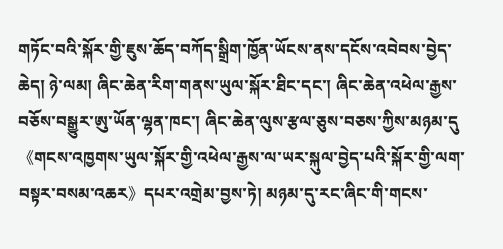གཏོང་བའི་སྐོར་གྱི་ཇུས་ཆོད་བཀོད་སྒྲིག་ཁྱོན་ཡོངས་ནས་དངོས་འབེབས་བྱེད་ཆེད། ཉེ་ལམ། ཞིང་ཆེན་རིག་གནས་ཡུལ་སྐོར་ཐིང་དང་། ཞིང་ཆེན་འཕེལ་རྒྱས་བཅོས་བསྒྱུར་ཨུ་ཡོན་ལྷན་ཁང་། ཞིང་ཆེན་ལུས་རྩལ་ཅུས་བཅས་ཀྱིས་མཉམ་དུ《གངས་འཁྱགས་ཡུལ་སྐོར་གྱི་འཕེལ་རྒྱས་ལ་ཡར་སྐུལ་བྱེད་པའི་སྐོར་གྱི་ལག་བསྟར་བསམ་འཆར》དཔར་འགྲེམ་བྱས་ཏེ། མཉམ་དུ་རང་ཞིང་གི་གངས་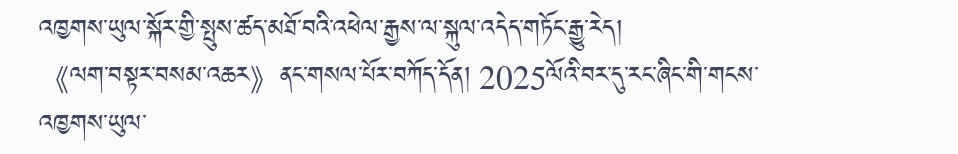འཁྱགས་ཡུལ་སྐོར་གྱི་སྤུས་ཚད་མཐོ་བའི་འཕེལ་རྒྱས་ལ་སྐུལ་འདེད་གཏོང་རྒྱུ་རེད།
《ལག་བསྟར་བསམ་འཆར》ནང་གསལ་པོར་བཀོད་དོན། 2025ལོའི་བར་དུ་རང་ཞིང་གི་གངས་འཁྱགས་ཡུལ་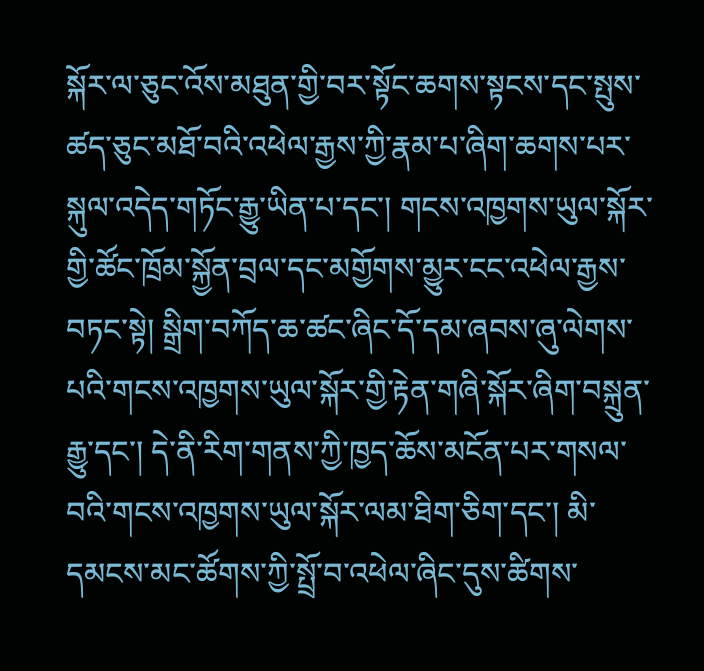སྐོར་ལ་ཅུང་འོས་མཐུན་གྱི་བར་སྟོང་ཆགས་སྟངས་དང་སྤུས་ཚད་ཅུང་མཐོ་བའི་འཕེལ་རྒྱས་ཀྱི་རྣམ་པ་ཞིག་ཆགས་པར་སྐུལ་འདེད་གཏོང་རྒྱུ་ཡིན་པ་དང་། གངས་འཁྱགས་ཡུལ་སྐོར་གྱི་ཚོང་ཁྲོམ་སྐྱོན་བྲལ་དང་མགྱོགས་མྱུར་ངང་འཕེལ་རྒྱས་བཏང་སྟེ། སྒྲིག་བཀོད་ཆ་ཚང་ཞིང་དོ་དམ་ཞབས་ཞུ་ལེགས་པའི་གངས་འཁྱགས་ཡུལ་སྐོར་གྱི་རྟེན་གཞི་སྐོར་ཞིག་བསྐྲུན་རྒྱུ་དང་། དེ་ནི་རིག་གནས་ཀྱི་ཁྱད་ཆོས་མངོན་པར་གསལ་བའི་གངས་འཁྱགས་ཡུལ་སྐོར་ལམ་ཐིག་ཅིག་དང་། མི་དམངས་མང་ཚོགས་ཀྱི་སྤྲོ་བ་འཕེལ་ཞིང་དུས་ཚིགས་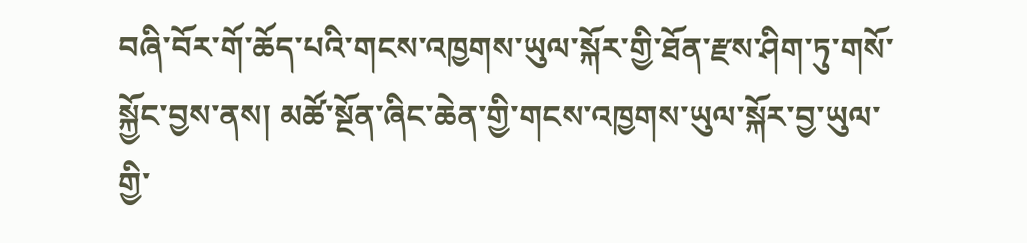བཞི་བོར་གོ་ཆོད་པའི་གངས་འཁྱགས་ཡུལ་སྐོར་གྱི་ཐོན་རྫས་ཤིག་ཏུ་གསོ་སྐྱོང་བྱས་ནས། མཚོ་སྔོན་ཞིང་ཆེན་གྱི་གངས་འཁྱགས་ཡུལ་སྐོར་བྱ་ཡུལ་གྱི་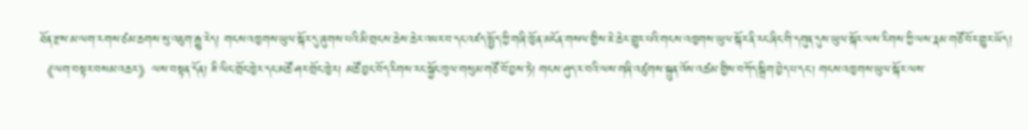ཐོན་རྫས་མ་ལག་རགས་ཙམ་ཆགས་སུ་འཇུག་རྒྱུ་རེད། གངས་འཁྱགས་ཡུལ་སྐོར་དུ་ཞུགས་པའི་མི་གྲངས་ཆེས་ཆེར་འཕར་བ་དང་འཛད་སྤྱོད་ཀྱི་གཞི་ཁྱོན་མངོན་གསལ་གྱིས་ཇེ་ཆེར་གྱུར་པའི་གངས་འཁྱགས་ཡུལ་སྐོར་ནི་རང་ཞིང་གི་དགུན་དུས་ཡུལ་སྐོར་ལས་རིགས་ཀྱི་ལས་རྣམ་གཙོ་བོར་གྱུར་ཡོད།
《ལག་བསྟར་བསམ་འཆར》ལས་བསྟན་དོན། ཟི་ལིང་གྲོང་ཁྱེར་དང་མཚོ་ཤར་གྲོང་ཁྱེར། མཚོ་བྱང་བོད་རིགས་རང་སྐྱོང་ཁུལ་གསུམ་གཙོ་བོ་བྱས་ཏེ། གངས་ཤུད་ར་བའི་ལས་གཞི་འཛུགས་སྐྲུན་འོས་འཚམ་གྱིས་བཀོད་སྒྲིག་བྱེད་པ་དང་། གངས་འཁྱགས་ཡུལ་སྐོར་ལས་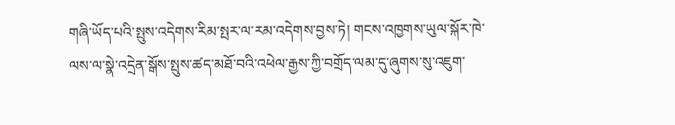གཞི་ཡོད་པའི་སྤུས་འདེགས་རིམ་སྤར་ལ་རམ་འདེགས་བྱས་ཏེ། གངས་འཁྱགས་ཡུལ་སྐོར་ཁེ་ལས་ལ་སྣེ་འདྲེན་སྒོས་སྤུས་ཚད་མཐོ་བའི་འཕེལ་རྒྱས་ཀྱི་བགྲོད་ལམ་དུ་ཞུགས་སུ་འཇུག་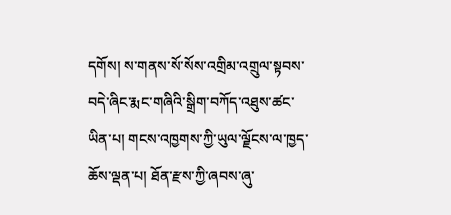དགོས། ས་གནས་སོ་སོས་འགྲིམ་འགྲུལ་སྟབས་བདེ་ཞིང་རྨང་གཞིའི་སྒྲིག་བཀོད་འཐུས་ཚང་ཡིན་པ། གངས་འཁྱགས་ཀྱི་ཡུལ་ལྗོངས་ལ་ཁྱད་ཆོས་ལྡན་པ། ཐོན་རྫས་ཀྱི་ཞབས་ཞུ་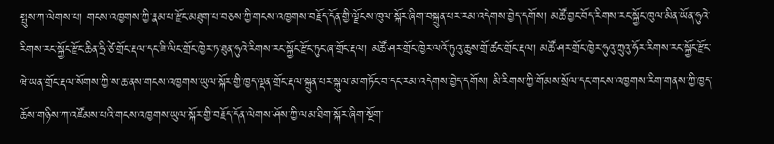སྤུས་ཀ་ལེགས་པ། གངས་འཁྱགས་ཀྱི་རྣམ་པ་རྫོང་མཐུག་པ་བཅས་ཀྱི་གངས་འཁྱགས་བརྗོད་དོན་གྱི་ལྗོངས་ཁུལ་སྐོར་ཞིག་བསྐྲུན་པར་རམ་འདེགས་བྱེད་དགོས། མཚོ་བྱང་བོད་རིགས་རང་སྐྱོང་ཁུལ་མིན་ཡོན་ཧུའེ་རིགས་རང་སྐྱོང་རྫོང་ཆིན་ཧྲི་ཙེ་གྲོང་རྡལ་དང་ཟི་ལིང་གྲོང་ཁྱེར་ཏ་ཐུན་ཧུའེ་རིགས་རང་སྐྱོང་རྫོང་ཏུང་ཞ་གྲོང་རྡལ། མཚོ་ཤར་གྲོང་ཁྱེར་ལའོ་ཏུའུ་ཆུས་གྲོ་ཚང་གྲོང་རྡལ། མཚོ་ཤར་གྲོང་ཁྱེར་ཧུའུ་ཀྲུའུ་ཧོར་རིགས་རང་སྐྱོང་རྫོང་ཝེ་ཡན་གྲོང་རྡལ་སོགས་ཀྱི་ས་ཆ་ནས་གངས་འཁྱགས་ཡུལ་སྐོར་གྱི་ཁྱད་ལྡན་གྲོང་རྡལ་སྐྲུན་པར་སྐུལ་མ་གཏོང་བ་དང་རམ་འདེགས་བྱེད་དགོས། མི་རིགས་ཀྱི་གོམས་སྲོལ་དང་གངས་འཁྱགས་རིག་གནས་ཀྱི་ཁྱད་ཆོས་གཉིས་ཀ་འཛོམས་པའི་གངས་འཁྱགས་ཡུལ་སྐོར་གྱི་བརྗོད་དོན་ལེགས་ཤོས་ཀྱི་ལམ་ཐིག་སྐོར་ཞིག་སྔོག་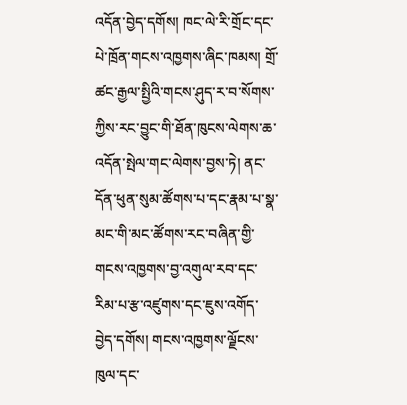འདོན་བྱེད་དགོས། ཁང་ལེ་རི་གྲོང་དང་པེ་ཁྲོན་གངས་འཁྱགས་ཞིང་ཁམས། གྲོ་ཚང་རྒྱལ་སྤྱིའི་གངས་ཤུད་ར་བ་སོགས་ཀྱིས་རང་བྱུང་གི་ཐོན་ཁུངས་ལེགས་ཆ་འདོན་སྤེལ་གང་ལེགས་བྱས་ཏེ། ནང་དོན་ཕུན་སུམ་ཚོགས་པ་དང་རྣམ་པ་སྣ་མང་གི་མང་ཚོགས་རང་བཞིན་གྱི་གངས་འཁྱགས་བྱ་འགུལ་རབ་དང་རིམ་པ་རྩ་འཛུགས་དང་ཇུས་འགོད་བྱེད་དགོས། གངས་འཁྱགས་ལྗོངས་ཁུལ་དང་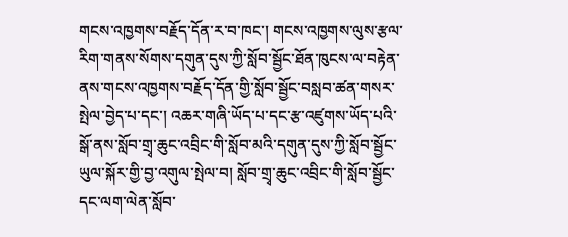གངས་འཁྱགས་བརྗོད་དོན་ར་བ་ཁང་། གངས་འཁྱགས་ལུས་རྩལ་རིག་གནས་སོགས་དགུན་དུས་ཀྱི་སློབ་སྦྱོང་ཐོན་ཁུངས་ལ་བརྟེན་ནས་གངས་འཁྱགས་བརྗོད་དོན་གྱི་སློབ་སྦྱོང་བསླབ་ཚན་གསར་སྤེལ་བྱེད་པ་དང་། འཆར་གཞི་ཡོད་པ་དང་རྩ་འཛུགས་ཡོད་པའི་སྒོ་ནས་སློབ་གྲྭ་ཆུང་འབྲིང་གི་སློབ་མའི་དགུན་དུས་ཀྱི་སློབ་སྦྱོང་ཡུལ་སྐོར་གྱི་བྱ་འགུལ་སྤེལ་བ། སློབ་གྲྭ་ཆུང་འབྲིང་གི་སློབ་སྦྱོང་དང་ལག་ལེན་སློབ་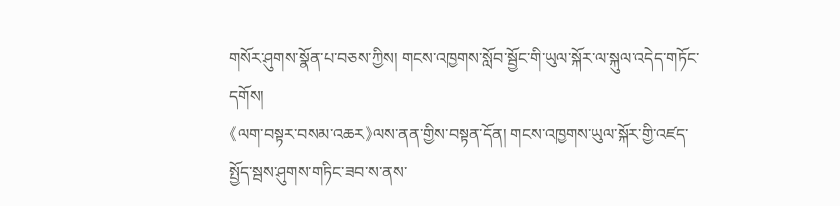གསོར་ཤུགས་སྣོན་པ་བཅས་ཀྱིས། གངས་འཁྱགས་སློབ་སྦྱོང་གི་ཡུལ་སྐོར་ལ་སྐུལ་འདེད་གཏོང་དགོས།
《ལག་བསྟར་བསམ་འཆར》ལས་ནན་གྱིས་བསྟན་དོན། གངས་འཁྱགས་ཡུལ་སྐོར་གྱི་འཛད་སྤྱོད་སྦས་ཤུགས་གཏིང་ཟབ་ས་ནས་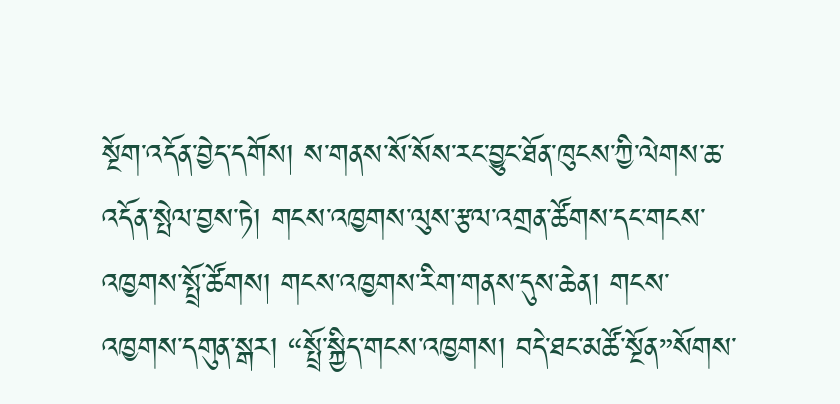སྔོག་འདོན་བྱེད་དགོས། ས་གནས་སོ་སོས་རང་བྱུང་ཐོན་ཁུངས་ཀྱི་ལེགས་ཆ་འདོན་སྤེལ་བྱས་ཏེ། གངས་འཁྱགས་ལུས་རྩལ་འགྲན་ཚོགས་དང་གངས་འཁྱགས་སྤྲོ་ཚོགས། གངས་འཁྱགས་རིག་གནས་དུས་ཆེན། གངས་འཁྱགས་དགུན་སྒར། “སྤྲོ་སྐྱིད་གངས་འཁྱགས། བདེ་ཐང་མཚོ་སྔོན”སོགས་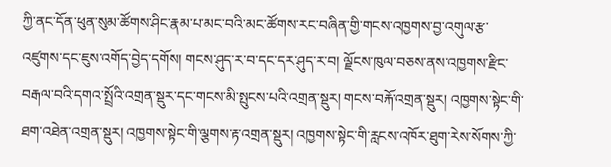ཀྱི་ནང་དོན་ཕུན་སུམ་ཚོགས་ཤིང་རྣམ་པ་མང་བའི་མང་ཚོགས་རང་བཞིན་གྱི་གངས་འཁྱགས་བྱ་འགུལ་རྩ་འཛུགས་དང་ཇུས་འགོད་བྱེད་དགོས། གངས་ཤུད་ར་བ་དང་དར་ཤུད་ར་བ། ལྗོངས་ཁུལ་བཅས་ནས་འཁྱགས་རྫིང་བརྒལ་བའི་དགའ་སྤྲོའི་འགྲན་སྡུར་དང་གངས་མི་སྤུངས་པའི་འགྲན་སྡུར། གངས་བརྐོ་འགྲན་སྡུར། འཁྱགས་སྟེང་གི་ཐག་འཐེན་འགྲན་སྡུར། འཁྱགས་སྟེང་གི་ལྕགས་རྟ་འགྲན་སྡུར། འཁྱགས་སྟེང་གི་རླངས་འཁོར་ཐུག་རེས་སོགས་ཀྱི་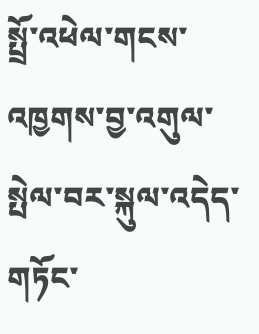སྤྲོ་འཕེལ་གངས་འཁྱགས་བྱ་འགུལ་སྤེལ་བར་སྐུལ་འདེད་གཏོང་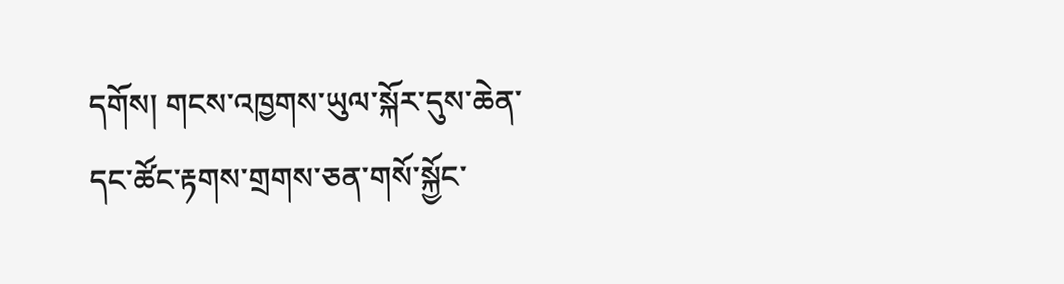དགོས། གངས་འཁྱགས་ཡུལ་སྐོར་དུས་ཆེན་དང་ཚོང་རྟགས་གྲགས་ཅན་གསོ་སྐྱོང་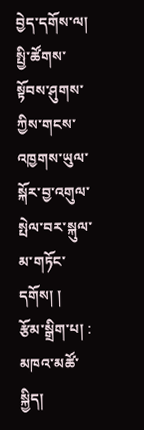བྱེད་དགོས་ལ། སྤྱི་ཚོགས་སྟོབས་ཤུགས་ཀྱིས་གངས་འཁྱགས་ཡུལ་སྐོར་བྱ་འགུལ་སྤེལ་བར་སྐུལ་མ་གཏོང་དགོས། །
རྩོམ་སྒྲིག་པ། : མཁའ་མཚོ་སྐྱིད།